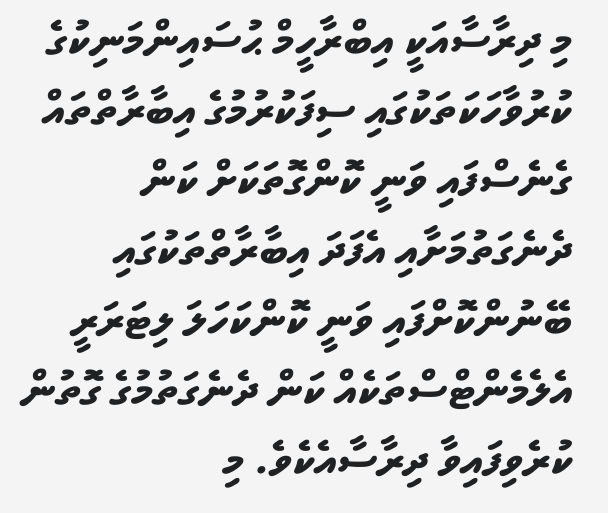މި ދިރާސާއަކީ އިބްރާހީމް ޙުސައިންމަނިކުގެ ކުރުވާހަކަތަކުގައި ސިފަކުރުމުގެ އިބާރާތްތައް ގެނެސްފައި ވަނީ ކޮންގޮތަކަށް ކަން ދެނެގަތުމަށާއި އެފަދަ އިބާރާތްތަކުގައި ބޭނުންކޮށްފައި ވަނީ ކޮންކަހަލަ ލިޓަރަރީ އެލެމެންޓްސްތަކެއް ކަން ދެނެގަތުމުގެ ގޮތުން ކުރެވިފައިވާ ދިރާސާއެކެވެ. މި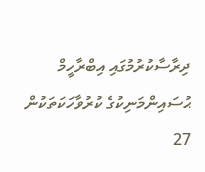ދިރާސާކުރުމުގައި އިބްރާހީމް ޙުސައިންމަނިކުގެ ކުރުވާހަކަތަކުން 27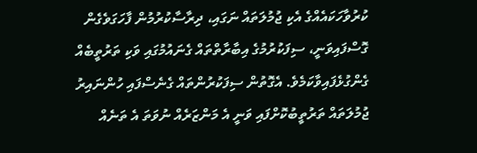ކުރުވާހަކައެއްގެ އެކި ޖުމުލަތައް ނަގައި، ދިރާސާކުރުމުން ފާހަގަވެގެން ގޮސްފައިވަނީ، ސިފަކުރުމުގެ އިބާރާތްތައް ގެނައުމުގައި ވަކި ތަރުތީބެއް ގެންގުޅެފައިވާކަމެވެ. އެގޮތުން ސިފަކުރުންތައް ގެނެސްފައި ހުންނައިރު ޖުމުލަތައް ތަރުތީބުކޮށްފައި ވަނީ އެ މަންޒަރެއް ނުވަތަ އެ ތަނެއް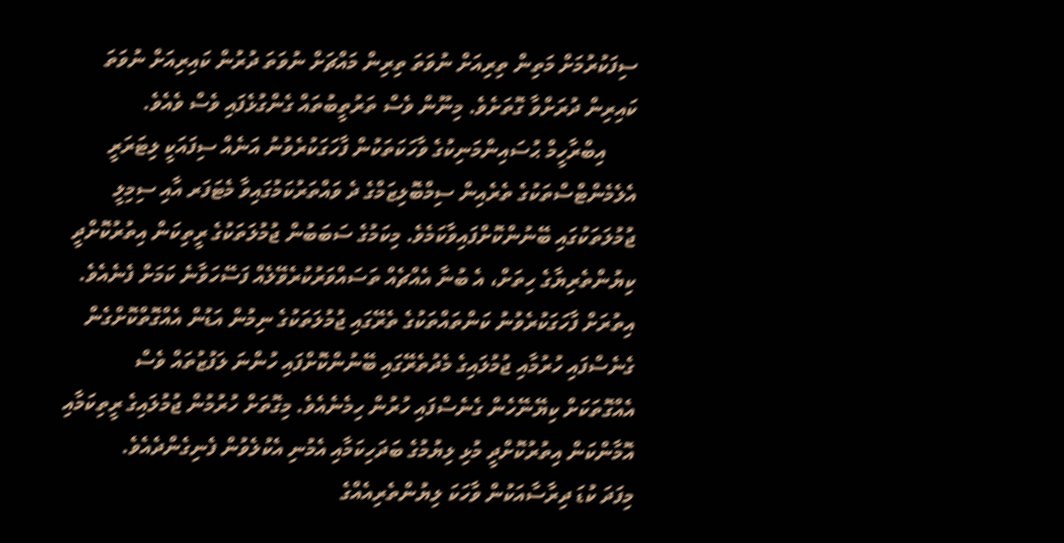ސިފަކުރުމަށް މަތިން ތިރިއަށް ނުވަތަ ތިރިން މައްޗަށް ނުވަތަ ދުރުން ކައިރިއަށް ނުވަތަ ކައިރިން ދުރަށްވާ ގޮތަށެވެ. މިނޫން ވެސް ތަރުތީބުތައް ގެންގުޅެފައި ވެސް ވެއެވެ.
      އިބްރާހީމް ޙުސައިންމަނިކުގެ ވާހަކަތަކުން ފާހަގަކުރެވުނު އަނެއް ސިފައަކީ ލިޓަރަރީ އެލެމެންޓްސްތަކުގެ ތެރެއިން ސިމްބޮލިޒަމްގެ ދެ ވައްތަރުކަމުގައިވާ މެޓަފަރ އާއި ސިމިލީ ޖުމުލަތަކުގައި ބޭނުންކޮށްފައިވާކަމެވެ. މިކަމުގެ ސަބަބުން ޖުމުލަތަކުގެ ރީތިކަން އިތުރުކޮށްދީ ކިޔުންތެރިޔާގެ ހިތަށް، އެ ބުނާ އެއްޗެއް ތަސައްވަރުކުރެވޭލެއް ފަސޭހަވާނެ ކަމަށް ފެނެއެވެ. އިތުރަށް ފާހަގަކުރެވުނު ކަންތައްތަކުގެ ތެރޭގައި ޖުމުލަތަކުގެ ނިމުން އަޑުން އެއްގޮތްކޮށްގެން ގެނެސްފައި ހުރުމާއި ޖުމުލައިގެ މެދުތެރޭގައި ބޭނުންކޮށްފައި ހުންނަ ލަފުޒުތައް ވެސް އެއްގޮތަކަށް ކިޔޭނޭހެން ގެނެސްފައި ހުރުން ހިމެނެއެވެ. މިގޮތަށް ހުރުމުން ޖުމުލައިގެ ރީތިކަމާއި އޮމާންކަން އިތުރުކޮށްދީ މުޅި ލިޔުމުގެ ބަދަހިކަމާއި އެމުނި އެކުލެވުން ފެނިގެންދެއެވެ.
މިފަދަ ކުޑަ ދިރާސާއަކުން ވާހަކަ ލިޔުންތެރިއެއްގެ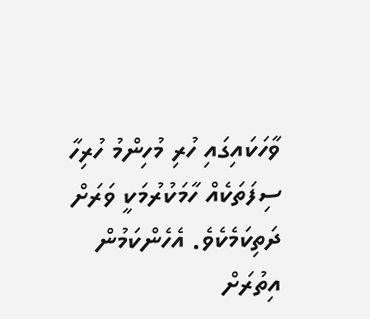ވާހަކައިގައި ހުރި މުހިންމު ހުރިހާ ސިފަތަކެއް ހާމަކުރުމަކީ ވަރަށް ދަތިކަމެކެވެ. އެހެންކަމުން އިތުރަށް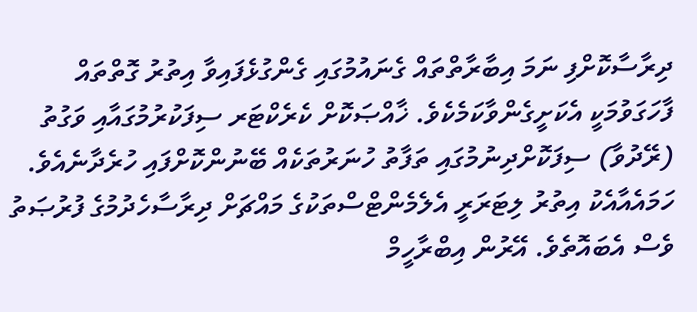ދިރާސާކޮށްފި ނަމަ އިބާރާތްތައް ގެނައުމުގައި ގެންގުޅެފައިވާ އިތުރު ގޮތްތައް ފާހަގަވުމަކީ އެކަށީގެންވާކަމެކެވެ. ޚާއްޞަކޮށް ކެރެކްޓަރ ސިފަކުރުމުގައާއި ވަގުތު (ރޭދުވާ) ސިފަކޮށްދިނުމުގައި ތަފާތު ހުނަރުތަކެއް ބޭނުންކޮށްފައި ހުރެދާނެއެވެ. ހަމައެއާއެކު އިތުރު ލިޓަރަރީ އެލެމެންޓްސްތަކުގެ މައްޗަށް ދިރާސާހެދުމުގެ ފުރުޞަތު ވެސް އެބައޮތެވެ. އޭރުން އިބްރާހީމް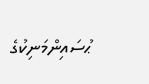ޙުސައިންމަނިކުގެ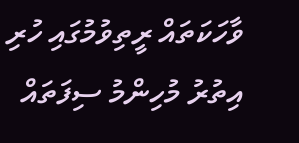ވާހަކަތައް ރީތިވުމުގައި ހުރި އިތުރު މުހިންމު ސިފަތައް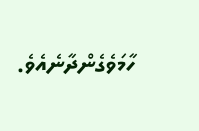ހާމަވެގެންދާނެއެވެ.